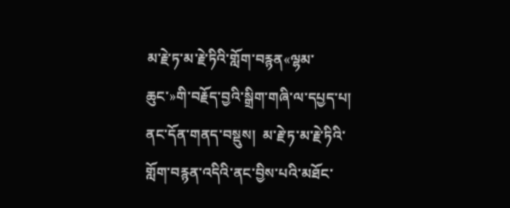མ་རྗེ་ཏ་མ་རྗེ་ཏིའི་གློག་བརྙན«ལྷམ་ཆུང་»གི་བརྗོད་བྱའི་སྒྲིག་གཞི་ལ་དཔྱད་པ།
ནང་དོན་གནད་བསྡུས།  མ་རྗེ་ཏ་མ་རྗེ་ཏིའི་གློག་བརྙན་འདིའི་ནང་བྱིས་པའི་མཐོང་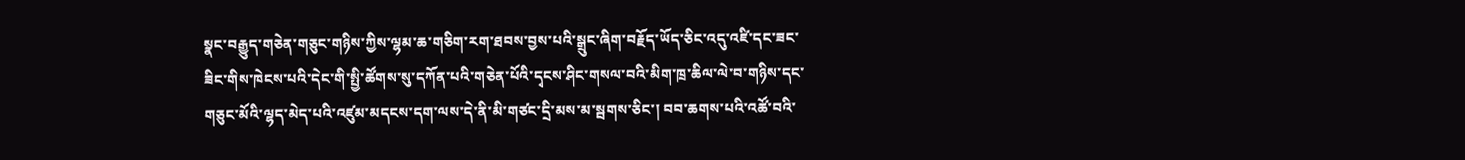སྣང་བརྒྱུད་གཅེན་གཅུང་གཉིས་ཀྱིས་ལྷམ་ཆ་གཅིག་རག་ཐབས་བྱས་པའི་སྒྲུང་ཞིག་བརྗོད་ཡོད་ཅིང་འདུ་འཛི་དང་ཟང་ཟིང་གིས་ཁེངས་པའི་དེང་གི་སྤྱི་ཚོགས་སུ་དཀོན་པའི་གཅེན་པོའི་དྭངས་ཤིང་གསལ་བའི་མིག་ཁྲ་ཆིལ་ལེ་བ་གཉིས་དང་གཅུང་མོའི་ལྷད་མེད་པའི་འཛུམ་མདངས་དག་ལས་དེ་ནི་མི་གཙང་དྲི་མས་མ་སྦགས་ཅིང་། བབ་ཆགས་པའི་འཚོ་བའི་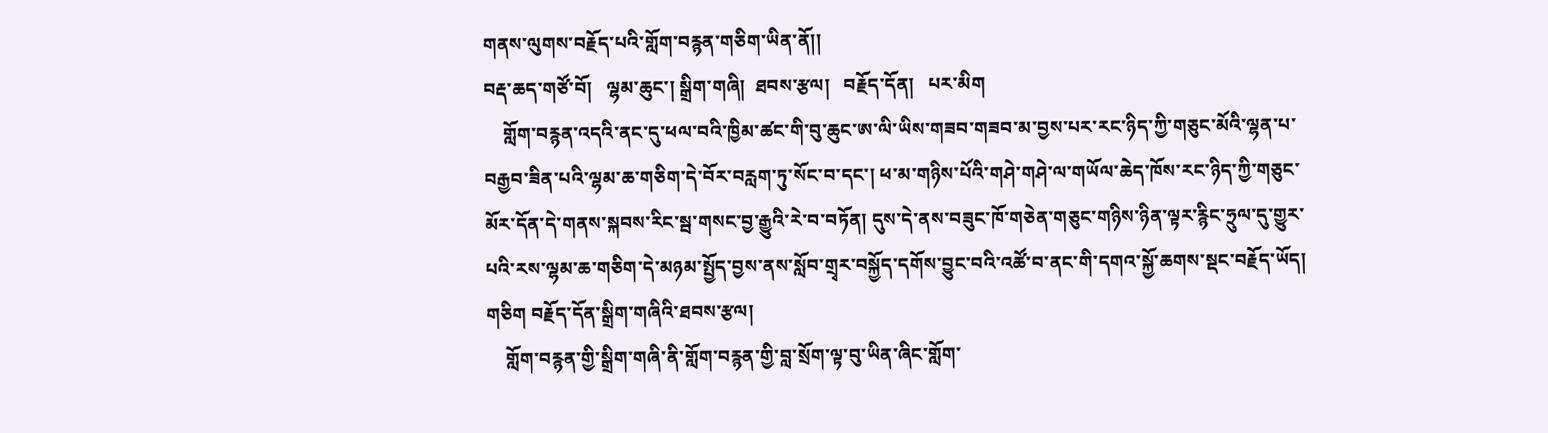གནས་ལུགས་བརྗོད་པའི་གློག་བརྙན་གཅིག་ཡིན་ནོ།།
བརྡ་ཆད་གཙོ་བོ།   ལྷམ་ཆུང་། སྒྲིག་གཞི།  ཐབས་རྩལ།   བརྗོད་དོན།   པར་མིག
    གློག་བརྙན་འདའི་ནང་དུ་ཕལ་བའི་ཁྱིམ་ཚང་གི་བུ་ཆུང་ཨ་ལི་ཡིས་གཟབ་གཟབ་མ་བྱས་པར་རང་ཉིད་ཀྱི་གཅུང་མོའི་ལྷན་པ་བརྒྱབ་ཟིན་པའི་ལྷམ་ཆ་གཅིག་དེ་བོར་བརླག་ཏུ་སོང་བ་དང་། ཕ་མ་གཉིས་པོའི་གཤེ་གཤེ་ལ་གཡོལ་ཆེད་ཁོས་རང་ཉིད་ཀྱི་གཅུང་མོར་དོན་དེ་གནས་སྐབས་རིང་སྦ་གསང་བྱ་རྒྱུའི་རེ་བ་བཏོན། དུས་དེ་ནས་བཟུང་ཁོ་གཅེན་གཅུང་གཉིས་ཉིན་ལྟར་རྙིང་ཧྲུལ་དུ་གྱུར་པའི་རས་ལྷམ་ཆ་གཅིག་དེ་མཉམ་སྤྱོད་བྱས་ནས་སློབ་གྲྭར་བསྐྱོད་དགོས་བྱུང་བའི་འཚོ་བ་ནང་གི་དགའ་སྐྱོ་ཆགས་སྡང་བརྗོད་ཡོད།
གཅིག བརྗོད་དོན་སྒྲིག་གཞིའི་ཐབས་རྩལ།
    གློག་བརྙན་གྱི་སྒྲིག་གཞི་ནི་གློག་བརྙན་གྱི་བླ་སྲོག་ལྟ་བུ་ཡིན་ཞིང་གློག་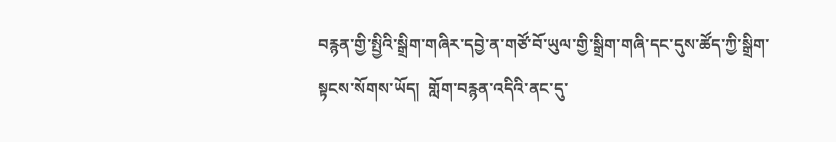བརྙན་གྱི་སྤྱིའི་སྒྲིག་གཞིར་དབྱེ་ན་གཙོ་བོ་ཡུལ་གྱི་སྒྲིག་གཞི་དང་དུས་ཚོད་ཀྱི་སྒྲིག་སྟངས་སོགས་ཡོད།  གློག་བརྙན་འདིའི་ནང་དུ་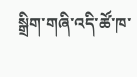སྒྲིག་གཞི་འདི་ཚོ་ཁ་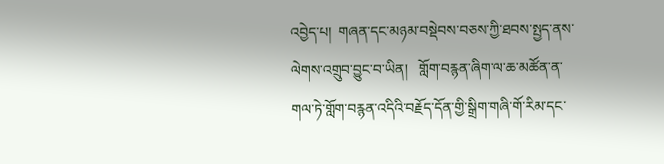འབྱེད་པ།  གཞན་དང་མཉམ་བསྡེབས་བཅས་ཀྱི་ཐབས་སྤྱད་ནས་ལེགས་འགྲུབ་བྱུང་བ་ཡིན།   གློག་བརྙན་ཞིག་ལ་ཆ་མཚོན་ན་གལ་ཏེ་གློག་བརྙན་འདིའི་བརྗོད་དོན་གྱི་སྒྲིག་གཞི་གོ་རིམ་དང་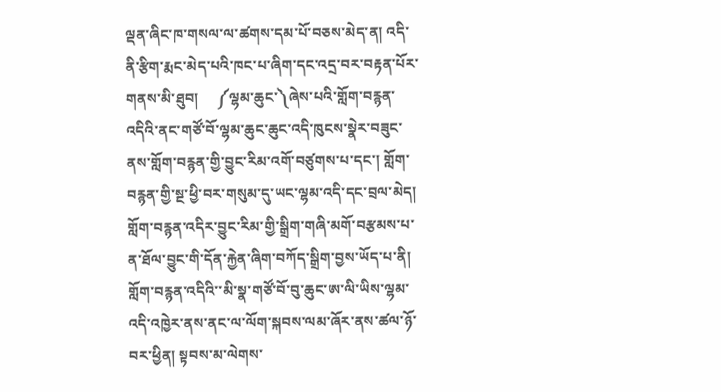ལྡན་ཞིང་ཁ་གསལ་ལ་ཚགས་དམ་པོ་བཅས་མེད་ན། འདི་ནི་རྩིག་རྨང་མེད་པའི་ཁང་པ་ཞིག་དང་འདྲ་བར་བརྟན་པོར་གནས་མི་ཐུབ།     ༼ལྷམ་ཆུང་༽ཞེས་པའི་གློག་བརྙན་འདིའི་ནང་གཙོ་བོ་ལྷམ་ཆུང་ཆུང་འདི་ཁུངས་སྣེར་བཟུང་ནས་གློག་བརྙན་གྱི་བྱུང་རིམ་འགོ་བཙུགས་པ་དང་། གློག་བརྙན་གྱི་སྔ་ཕྱི་བར་གསུམ་དུ་ཡང་ལྷམ་འདི་དང་བྲལ་མེད། གློག་བརྙན་འདིར་བྱུང་རིམ་གྱི་སྒྲིག་གཞི་མགོ་བརྩམས་པ་ན་ཐོལ་བྱུང་གི་དོན་རྐྱེན་ཞིག་བཀོད་སྒྲིག་བྱས་ཡོད་པ་ནི། གློག་བརྙན་འདིའི་་མི་སྣ་གཙོ་བོ་བུ་ཆུང་ཨ་ལི་ཡིས་ལྷམ་འདི་འཁྱེར་ནས་ནང་ལ་ལོག་སྐབས་ལམ་ཞོར་ནས་ཚལ་ཉོ་བར་ཕྱིན། སྟབས་མ་ལེགས་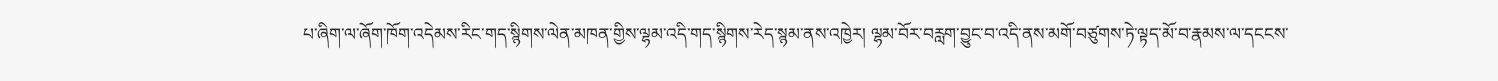པ་ཞིག་ལ་ཞོག་ཁོག་འདེམས་རིང་གད་སྙིགས་ལེན་མཁན་གྱིས་ལྷམ་འདི་གད་སྙིགས་རེད་སྙམ་ནས་འཁྱེར། ལྷམ་བོར་བརླག་བྱུང་བ་འདི་ནས་མགོ་བཙུགས་ཏེ་ལྟད་མོ་བ་རྣམས་ལ་དངངས་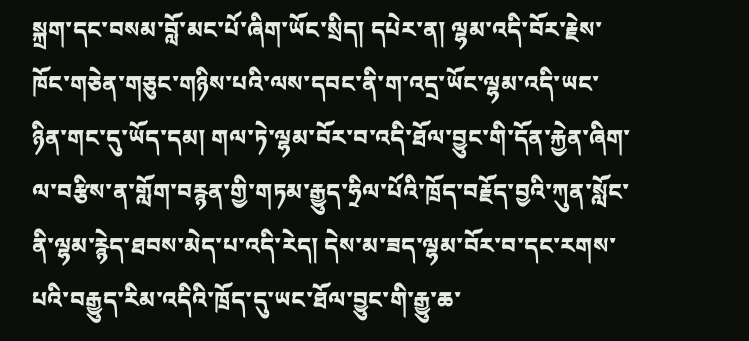སྐྲག་དང་བསམ་བློ་མང་པོ་ཞིག་ཡོང་སྲིད། དཔེར་ན། ལྷམ་འདི་བོར་རྗེས་ཁོང་གཅེན་གཅུང་གཉིས་པའི་ལས་དབང་ནི་ག་འདྲ་ཡོང་ལྷམ་འདི་ཡང་ཉིན་གང་དུ་ཡོད་དམ། གལ་ཏེ་ལྷམ་བོར་བ་འདི་ཐོལ་བྱུང་གི་དོན་རྐྱེན་ཞིག་ལ་བརྩིས་ན་གློག་བརྙན་གྱི་གཏམ་རྒྱུད་ཧྲིལ་པོའི་ཁྲོད་བརྗོད་བྱའི་ཀུན་སློང་ནི་ལྷམ་རྙེད་ཐབས་མེད་པ་འདི་རེད། དེས་མ་ཟད་ལྷམ་བོར་བ་དང་རགས་པའི་བརྒྱུད་རིམ་འདིའི་ཁྲོད་དུ་ཡང་ཐོལ་བྱུང་གི་རྒྱུ་ཆ་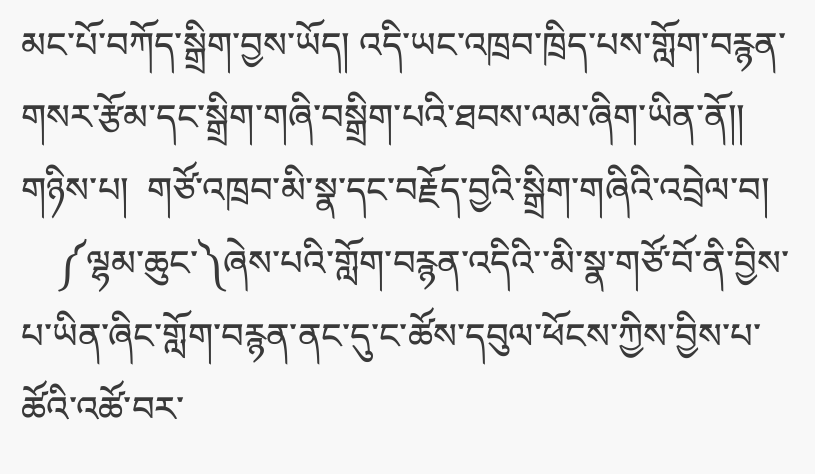མང་པོ་བཀོད་སྒྲིག་བྱས་ཡོད། འདི་ཡང་འཁྲབ་ཁྲིད་པས་གློག་བརྙན་གསར་རྩོམ་དང་སྒྲིག་གཞི་བསྒྲིག་པའི་ཐབས་ལམ་ཞིག་ཡིན་ནོ།།
གཉིས་པ།  གཙོ་འཁྲབ་མི་སྣ་དང་བརྗོད་བྱའི་སྒྲིག་གཞིའི་འབྲེལ་བ།
    ༼ལྷམ་ཆུང་༽ཞེས་པའི་གློག་བརྙན་འདིའི་་མི་སྣ་གཙོ་བོ་ནི་བྱིས་པ་ཡིན་ཞིང་གློག་བརྙན་ནང་དུ་ང་ཚོས་དབུལ་ཕོངས་ཀྱིས་བྱིས་པ་ཚོའི་འཚོ་བར་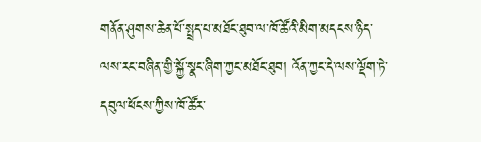གནོན་ཤུགས་ཆེན་པོ་སྤྲད་པ་མཐོང་ཐུབ་ལ་ཁོ་ཚོའི་མིག་མདངས་ཉིད་ལས་རང་བཞིན་གྱི་སྐྱོ་སྣང་ཞིག་ཀྱང་མཐོང་ཐུབ། འོན་ཀྱང་དེ་ལས་ལྡོག་ཏེ་དབུལ་ཕོངས་ཀྱིས་ཁོ་ཚོར་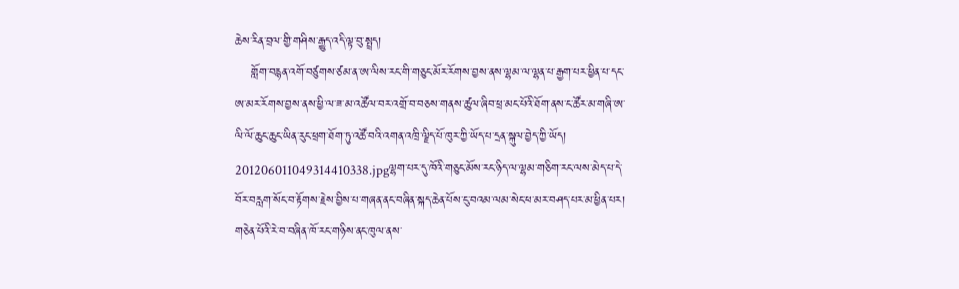ཆེས་རིན་བྲལ་གྱི་གཤིས་རྒྱུད་འདི་ལྟ་བུ་སྤྲད།
    གློག་བརྙན་འགོ་བཙུགས་ཙམ་ན་ཨ་ལིས་རང་གི་གཅུང་མོར་རོགས་བྱས་ནས་ལྷམ་ལ་ལྷན་པ་རྒྱག་པར་ཕྱིན་པ་དང་ཨ་མར་རོགས་བྱས་ནས་ཕྱི་ལ་ཟ་མ་འཚོལ་བར་འགྲོ་བ་བཅས་གནས་ཚུལ་ཞིབ་ཕྲ་མང་པོའི་ཐོག་ནས་ང་ཚོར་མ་གཞི་ཨ་ལི་ལོ་ཆུང་ཆུང་ཡིན་རུང་ཕྲག་ཐོག་ཏུ་འཚོ་བའི་འགན་འཁྲི་ལྗིད་པོ་ཁུར་ཀྱི་ཡོད་པ་དྲན་སྐུལ་བྱེད་ཀྱི་ཡོད། 201206011049314410338.jpgལྷག་པར་དུ་ཁོའི་གཅུང་མོས་རང་ཉིད་ལ་ལྷམ་གཅིག་རང་ལས་མེད་པ་དེ་བོར་བརླག་སོང་བ་རྟོགས་རྗེས་བྱིས་པ་གཞན་ནང་བཞིན་སྐད་ཆེན་པོས་ངུ་བའམ་ལམ་སེང་ཕ་མར་བཤད་པར་མ་ཕྱིན་པར། གཅེན་པོའི་རེ་བ་བཞིན་ཁོ་རང་གཉིས་ནང་ཁུལ་ནས་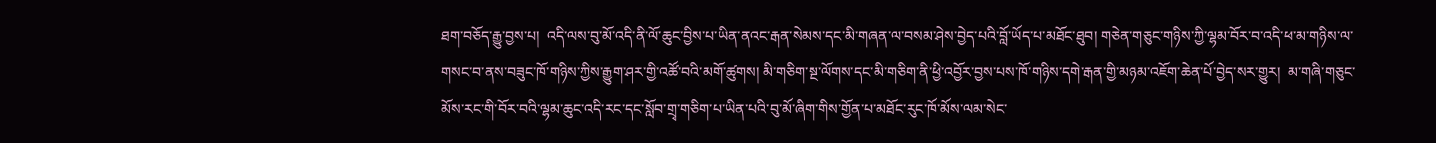ཐག་བཅོད་རྒྱུ་བྱས་པ།  འདི་ལས་བུ་མོ་འདི་ནི་ལོ་ཆུང་བྱིས་པ་ཡིན་ནའང་རྒན་སེམས་དང་མི་གཞན་ལ་བསམ་ཤེས་བྱེད་པའི་བློ་ཡོད་པ་མཐོང་ཐུབ། གཅེན་གཅུང་གཉིས་ཀྱི་ལྷམ་བོར་བ་འདི་ཕ་མ་གཉིས་ལ་གསང་བ་ནས་བཟུང་ཁོ་གཉིས་ཀྱིས་རྒྱུག་ཤར་གྱི་འཚོ་བའི་མགོ་ཚུགས། མི་གཅིག་སྔ་ལོགས་དང་མི་གཅིག་ནི་ཕྱི་འབྱོར་བྱས་པས་ཁོ་གཉིས་དགེ་རྒན་གྱི་མཉམ་འཇོག་ཆེན་པོ་བྱེད་སར་གྱུར།  མ་གཞི་གཅུང་མོས་རང་གི་བོར་བའི་ལྷམ་ཆུང་འདི་རང་དང་སློབ་གྲྭ་གཅིག་པ་ཡིན་པའི་བུ་མོ་ཞིག་གིས་གྱོན་པ་མཐོང་རུང་ཁོ་མོས་ལམ་སེང་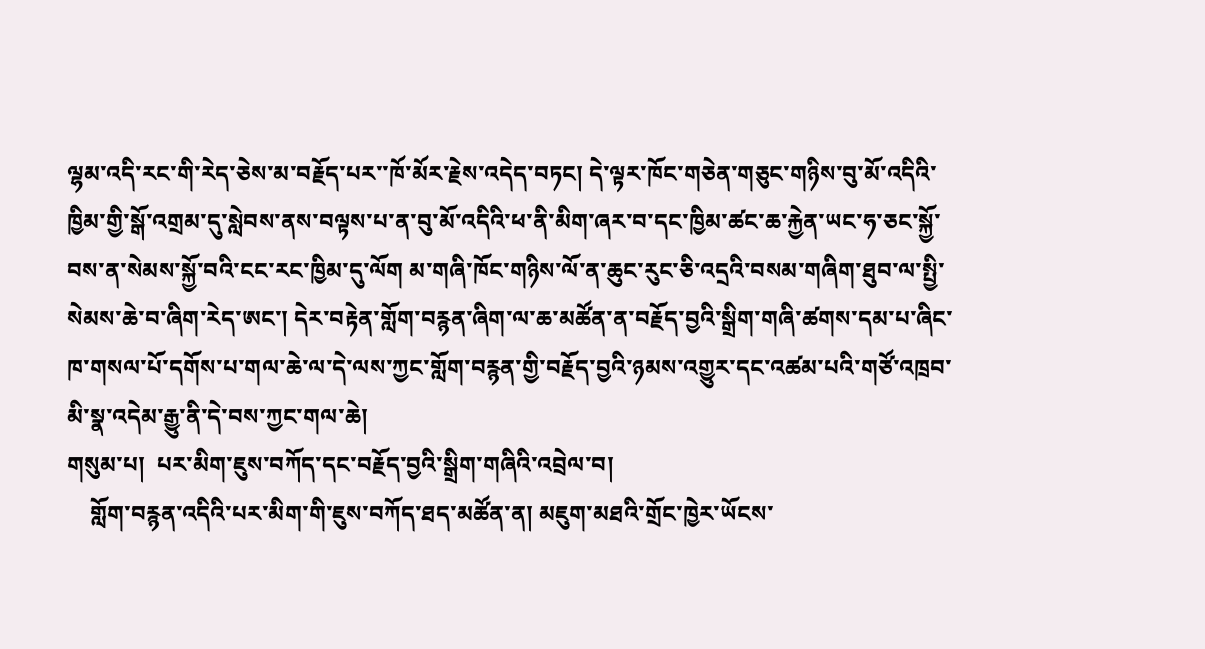ལྷམ་འདི་རང་གི་རེད་ཅེས་མ་བརྗོད་པར་་ཁོ་མོར་རྗེས་འདེད་བཏང། དེ་ལྟར་ཁོང་གཅེན་གཅུང་གཉིས་བུ་མོ་འདིའི་ཁྱིམ་གྱི་སྒོ་འགྲམ་དུ་སླེབས་ནས་བལྟས་པ་ན་བུ་མོ་འདིའི་ཕ་ནི་མིག་ཞར་བ་དང་ཁྱིམ་ཚང་ཆ་རྐྱེན་ཡང་ཧ་ཅང་སྐྱོ་བས་ན་སེམས་སྐྱོ་བའི་ངང་རང་ཁྱིམ་དུ་ལོག མ་གཞི་ཁོང་གཉིས་ལོ་ན་ཆུང་རུང་ཅི་འདྲའི་བསམ་གཞིག་ཐུབ་ལ་སྤྱི་སེམས་ཆེ་བ་ཞིག་རེད་ཨང་། དེར་བརྟེན་གློག་བརྙན་ཞིག་ལ་ཆ་མཚོན་ན་བརྗོད་བྱའི་སྒྲིག་གཞི་ཚགས་དམ་པ་ཞིང་ཁ་གསལ་པོ་དགོས་པ་གལ་ཆེ་ལ་དེ་ལས་ཀྱང་གློག་བརྙན་གྱི་བརྗོད་བྱའི་ཉམས་འགྱུར་དང་འཚམ་པའི་གཙོ་འཁྲབ་མི་སྣ་འདེམ་རྒྱུ་ནི་དེ་བས་ཀྱང་གལ་ཆེ།
གསུམ་པ།  པར་མིག་ཇུས་བཀོད་དང་བརྗོད་བྱའི་སྒྲིག་གཞིའི་འབྲེལ་བ།
    གློག་བརྙན་འདིའི་པར་མིག་གི་ཇུས་བཀོད་ཐད་མཚོན་ན། མཇུག་མཐའི་གྲོང་ཁྱེར་ཡོངས་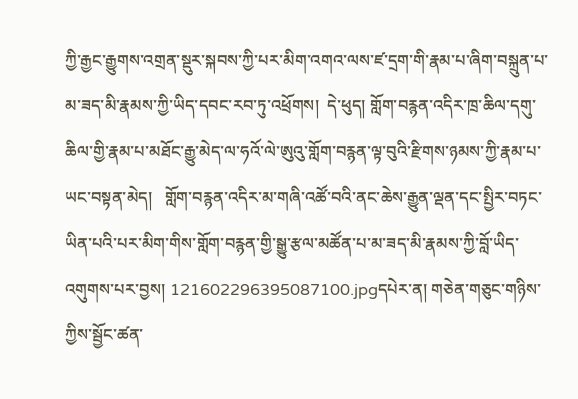ཀྱི་རྒྱང་རྒྱུགས་འགྲན་སྡུར་སྐབས་ཀྱི་པར་མིག་འགའ་ལས་ཛ་དྲག་གི་རྣམ་པ་ཞིག་བསྐྲུན་པ་མ་ཟད་མི་རྣམས་ཀྱི་ཡིད་དབང་རབ་ཏུ་འཕྲོགས།  དེ་ཕུད། གློག་བརྙན་འདིར་ཁྲ་ཆིལ་དགུ་ཆིལ་གྱི་རྣམ་པ་མཐོང་རྒྱུ་མེད་ལ་ཧའོ་ལེ་ཨུའུ་གློག་བརྙན་ལྟ་བུའི་རྫིགས་ཉམས་ཀྱི་རྣམ་པ་ཡང་བསྟན་མེད།   གློག་བརྙན་འདིར་མ་གཞི་འཚོ་བའི་ནང་ཆེས་རྒྱུན་ལྡན་དང་སྤྱིར་བཏང་ཡིན་པའི་པར་མིག་གིས་གློག་བརྙན་གྱི་སྒྱུ་རྩལ་མཚོན་པ་མ་ཟད་མི་རྣམས་ཀྱི་བློ་ཡིད་འགུགས་པར་བྱས། 121602296395087100.jpgདཔེར་ན། གཅེན་གཅུང་གཉིས་ཀྱིས་སྦྱོང་ཚན་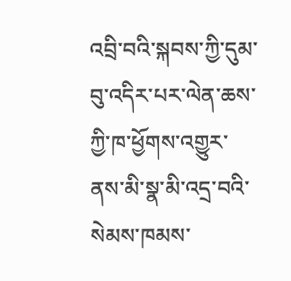འབྲི་བའི་སྐབས་ཀྱི་དུམ་བུ་འདིར་པར་ལེན་ཆས་ཀྱི་ཁ་ཕྱོགས་འགྱུར་ནས་མི་སྣ་མི་འདྲ་བའི་སེམས་ཁམས་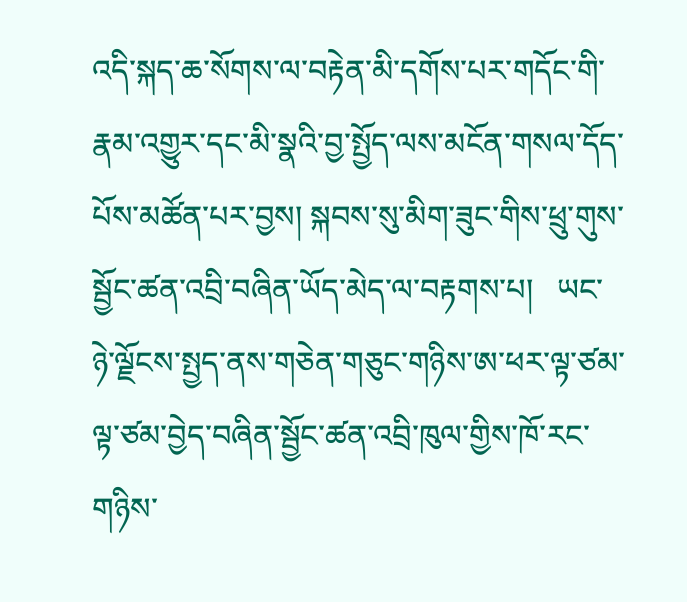འདི་སྐད་ཆ་སོགས་ལ་བརྟེན་མི་དགོས་པར་གདོང་གི་རྣམ་འགྱུར་དང་མི་སྣའི་བྱ་སྤྱོད་ལས་མངོན་གསལ་དོད་པོས་མཚོན་པར་བྱས། སྐབས་སུ་མིག་ཟུང་གིས་ཕྲུ་གུས་སྦྱོང་ཚན་འབྲི་བཞིན་ཡོད་མེད་ལ་བརྟགས་པ།   ཡང་ཉེ་ལྗོངས་སྤྱད་ནས་གཅེན་གཅུང་གཉིས་ཨ་ཕར་ལྟ་ཙམ་ལྟ་ཙམ་བྱེད་བཞིན་སྦྱོང་ཚན་འབྲི་ཁུལ་གྱིས་ཁོ་རང་གཉིས་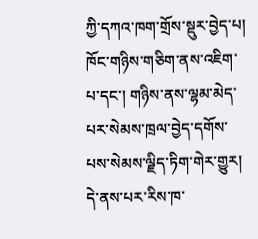ཀྱི་དཀའ་ཁག་གྲོས་སྡུར་བྱེད་པ། ཁོང་གཉིས་གཅིག་ནས་འཇིག་པ་དང་། གཉིས་ནས་ལྷམ་མེད་པར་སེམས་ཁྲལ་བྱེད་དགོས་པས་སེམས་ལྗིད་ཏིག་གེར་གྱུར།  དེ་ནས་པར་རིས་ཁ་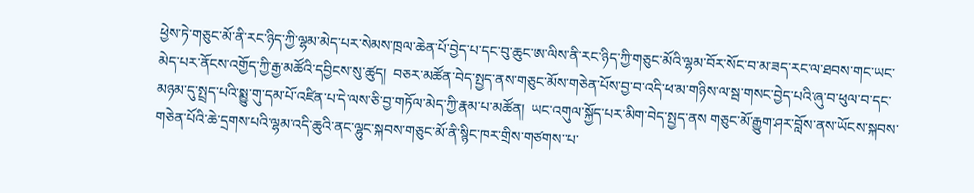ཕྱེས་ཏེ་གཅུང་མོ་ནི་རང་ཉིད་ཀྱི་ལྷམ་མེད་པར་སེམས་ཁྲལ་ཆེན་པོ་བྱེད་པ་དང་བུ་ཆུང་ཨ་ལིས་ནི་རང་ཉིད་ཀྱི་གཅུང་མོའི་ལྷམ་བོར་སོང་བ་མ་ཟད་རང་ལ་ཐབས་གང་ཡང་མེད་པར་ནོངས་འགྱོད་ཀྱི་རྒྱ་མཚོའི་དབྱིངས་སུ་ཚུད།  བཅར་མཚོན་བེད་སྤྱད་ནས་གཅུང་མོས་གཅེན་པོས་བྱ་བ་འདི་ཕ་མ་གཉིས་ལ་སྦ་གསང་བྱེད་པའི་ཞུ་བ་ཕུལ་བ་དང་མཉམ་དུ་སྤྲད་པའི་སྨྱུ་གུ་དམ་པོ་འཛིན་པ་དེ་ལས་ཅི་བྱ་གཏོལ་མེད་ཀྱི་རྣམ་པ་མཚོན།  ཡང་འགུལ་སྐྱོད་པར་མིག་བེད་སྤྱད་ནས གཅུང་མོ་རྒྱུག་ཤར་བློས་ནས་ཡོངས་སྐབས་གཅེན་པོའི་ཆེ་དྲགས་པའི་ལྷམ་འདི་ཆུའི་ནང་ལྷུང་སྐབས་གཅུང་མོ་ནི་སྙིང་ཁར་གྲིས་གཙགས་་པ་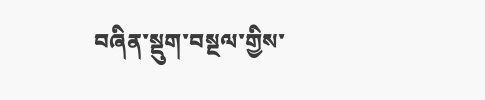བཞིན་སྡུག་བསྔལ་གྱིས་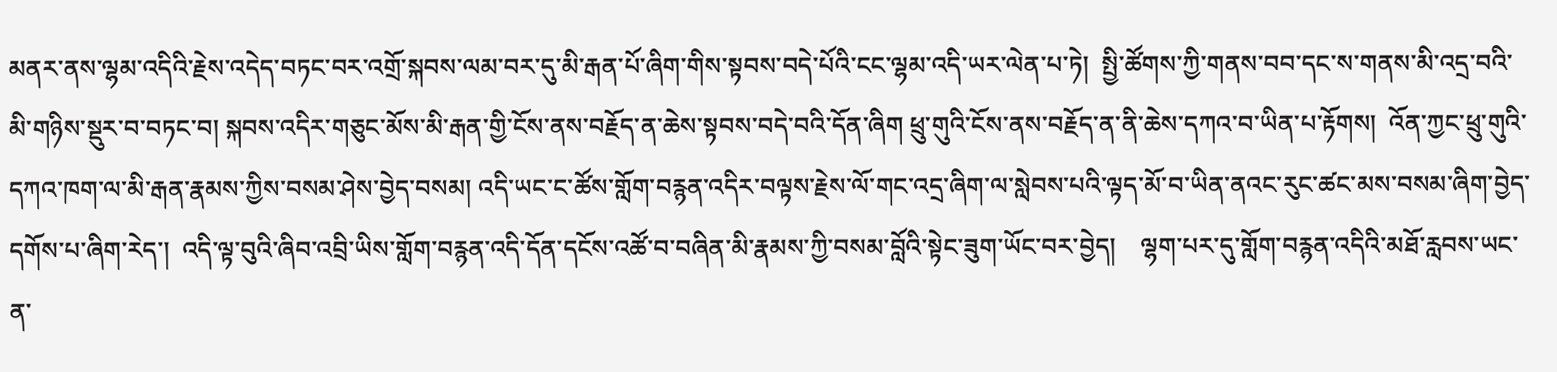མནར་ནས་ལྷམ་འདིའི་རྗེས་འདེད་བཏང་བར་འགྲོ་སྐབས་ལམ་བར་དུ་མི་རྒན་པོ་ཞིག་གིས་སྟབས་བདེ་པོའི་ངང་ལྷམ་འདི་ཡར་ལེན་པ་ཏེ།  སྤྱི་ཚོགས་ཀྱི་གནས་བབ་དང་ས་གནས་མི་འདྲ་བའི་མི་གཉིས་སྡུར་བ་བཏང་བ། སྐབས་འདིར་གཅུང་མོས་མི་རྒན་གྱི་ངོས་ནས་བརྗོད་ན་ཆེས་སྟབས་བདེ་བའི་དོན་ཞིག ཕྲུ་གུའི་ངོས་ནས་བརྗོད་ན་ནི་ཆེས་དཀའ་བ་ཡིན་པ་རྟོགས།  འོན་ཀྱང་ཕྲུ་གུའི་དཀའ་ཁག་ལ་མི་རྒན་རྣམས་ཀྱིས་བསམ་ཤེས་བྱེད་བསམ། འདི་ཡང་ང་ཚོས་གློག་བརྙན་འདིར་བལྟས་རྗེས་ལོ་གང་འདྲ་ཞིག་ལ་སླེབས་པའི་ལྟད་མོ་བ་ཡིན་ནའང་རུང་ཚང་མས་བསམ་ཞིག་བྱེད་དགོས་པ་ཞིག་རེད་།  འདི་ལྟ་བུའི་ཞིབ་འབྲི་ཡིས་གློག་བརྙན་འདི་དོན་དངོས་འཚོ་བ་བཞིན་མི་རྣམས་ཀྱི་བསམ་བློའི་སྟེང་ཟུག་ཡོང་བར་བྱེད།    ལྷག་པར་དུ་གློག་བརྙན་འདིའི་མཐོ་རླབས་ཡང་ན་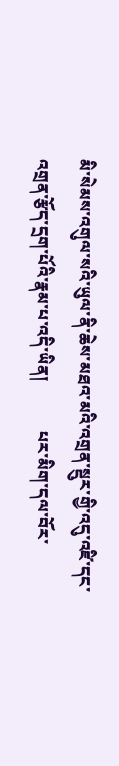མི་སེམས་འགུལ་སའི་ཡུལ་ནི་ཆེས་མཐའ་མའི་འགྲན་སྡུར་གྱི་འདུ་འཛི་དང་འགྲན་རྩོད་དྲག་པོའི་རྣམ་པ་འདི་ཡིན།            པར་མིག་དལ་བོར་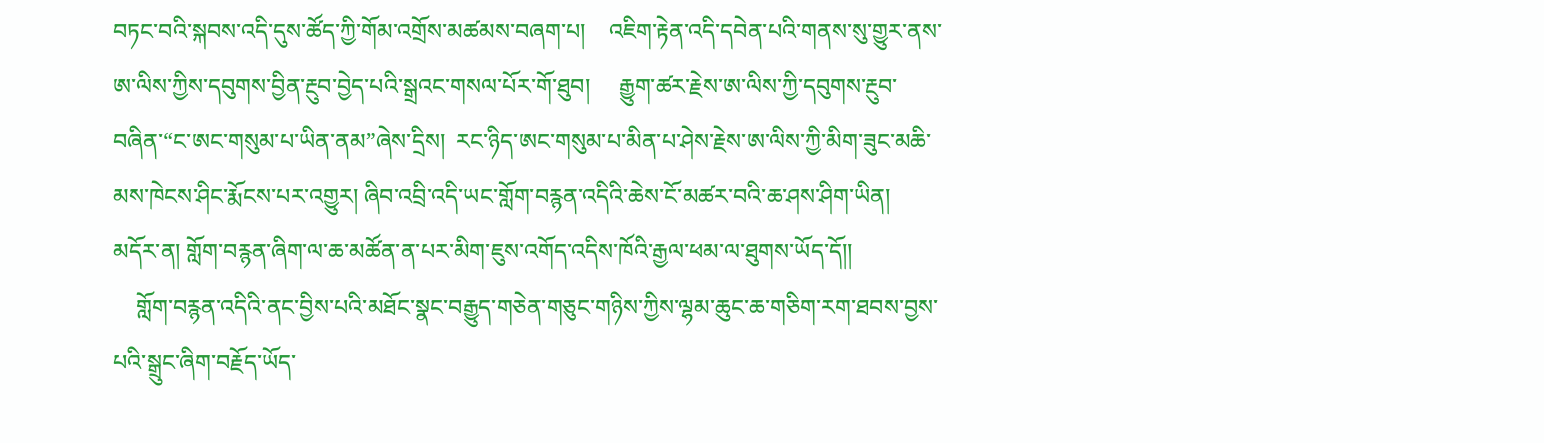བཏང་བའི་སྐབས་འདི་དུས་ཚོད་ཀྱི་གོམ་འགྲོས་མཚམས་བཞག་པ།    འཇིག་རྟེན་འདི་དབེན་པའི་གནས་སུ་གྱུར་ནས་ཨ་ལིས་ཀྱིས་དབུགས་བྱིན་རྔུབ་བྱེད་པའི་སྒྲའང་གསལ་པོར་གོ་ཐུབ།     རྒྱུག་ཚར་རྗེས་ཨ་ལིས་ཀྱི་དབུགས་རྔུབ་བཞིན་“ང་ཨང་གསུམ་པ་ཡིན་ནམ”ཞེས་དྲིས།  རང་ཉིད་ཨང་གསུམ་པ་མིན་པ་ཤེས་རྗེས་ཨ་ལིས་ཀྱི་མིག་ཟུང་མཆི་མས་ཁེངས་ཤིང་རྨོངས་པར་འགྱུར། ཞིབ་འབྲི་འདི་ཡང་གློག་བརྙན་འདིའི་ཆེས་ངོ་མཚར་བའི་ཆ་ཤས་ཤིག་ཡིན།  མདོར་ན། གློག་བརྙན་ཞིག་ལ་ཆ་མཚོན་ན་པར་མིག་ཇུས་འགོད་འདིས་ཁོའི་རྒྱལ་ཕམ་ལ་ཐུགས་ཡོད་དོ།།
    གློག་བརྙན་འདིའི་ནང་བྱིས་པའི་མཐོང་སྣང་བརྒྱུད་གཅེན་གཅུང་གཉིས་ཀྱིས་ལྷམ་ཆུང་ཆ་གཅིག་རག་ཐབས་བྱས་པའི་སྒྲུང་ཞིག་བརྗོད་ཡོད་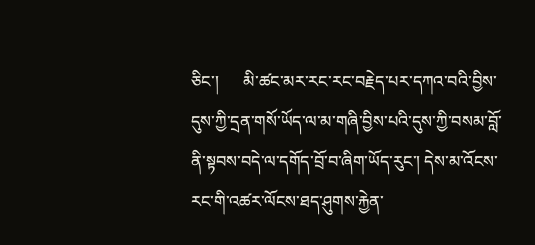ཅིང་།      མི་ཚང་མར་རང་རང་བརྗེད་པར་དཀའ་བའི་བྱིས་དུས་ཀྱི་དྲན་གསོ་ཡོད་ལ་མ་གཞི་བྱིས་པའི་དུས་ཀྱི་བསམ་བློ་ནི་སྟབས་བདེ་ལ་དགོད་བྲོ་བ་ཞིག་ཡོད་རུང་། དེས་མ་འོངས་རང་གི་འཚར་ལོངས་ཐད་ཤུགས་རྐྱེན་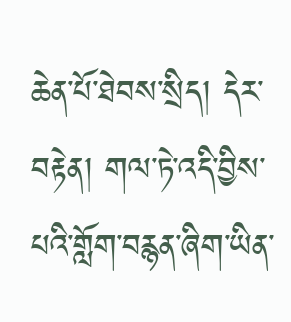ཆེན་པོ་ཐེབས་སྲིད། དེར་བརྟེན། གལ་ཏེ་འདི་བྱིས་པའི་གློག་བརྙན་ཞིག་ཡིན་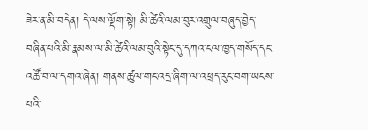ཟེར་ན་མི་བདེན། དེ་ལས་ལྡོག་སྟེ། མི་ཚེའི་ལམ་བུར་འགྲུལ་བཞུད་བྱེད་བཞིན་པའི་མི་རྣམས་ལ་མི་ཚེའི་ལམ་བུའི་སྟེང་དུ་དཀའ་ངལ་ཁྱད་གསོད་དང་འཚོ་བ་ལ་དགའ་ཞེན། གནས་ཚུལ་གང་འདྲ་ཞིག་ལ་འཕྲད་རུང་བག་ཡངས་པའི་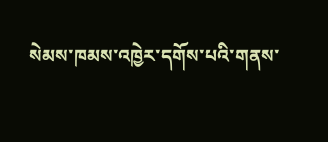སེམས་ཁམས་འཁྱེར་དགོས་པའི་གནས་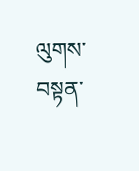ལུགས་བསྟན་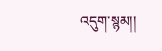འདུག་སྙམ།།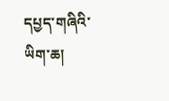དཔྱད་གཞིའི་ཡིག་ཆ།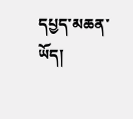དཔྱད་མཆན་ཡོད།